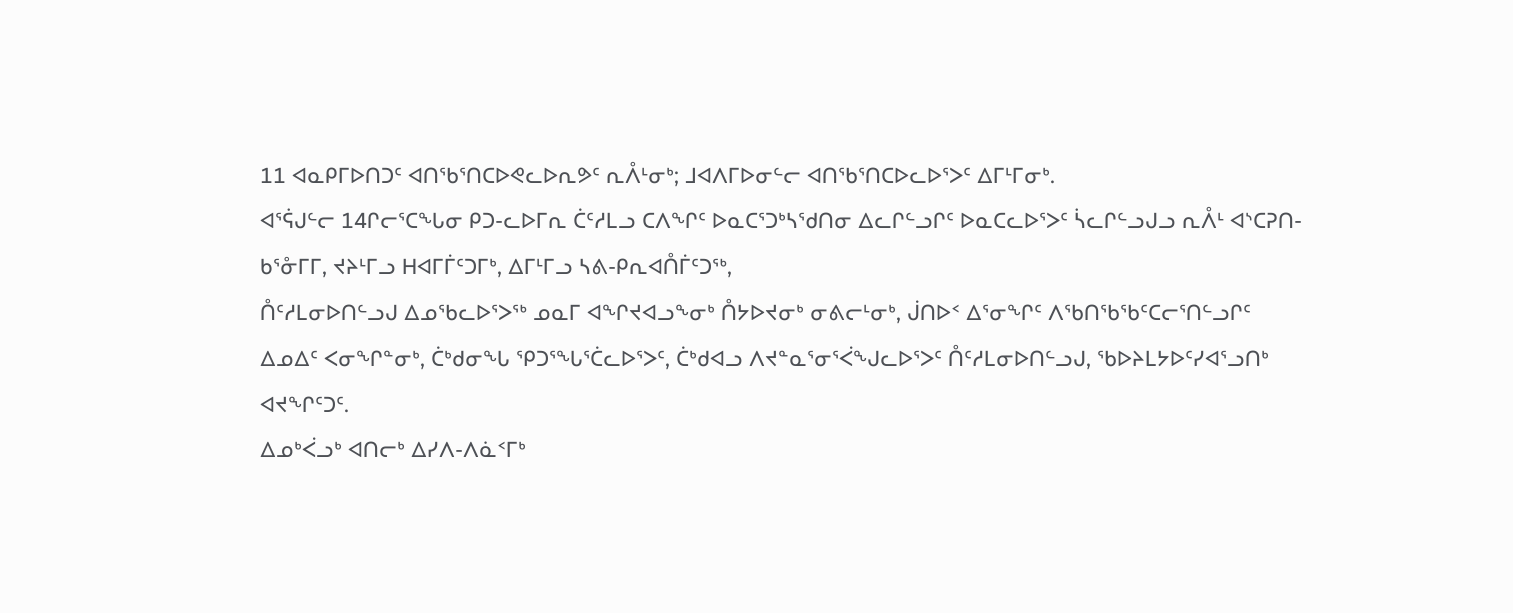11 ᐊᓇᑭᒥᐅᑎᑐᑦ ᐊᑎᖃᕐᑎᑕᐅᕙᓚᐅᕆᕗᑦ ᕆᐰᒻᓂᒃ; ᒧᐊᐱᒥᐅᓂᓪᓕ ᐊᑎᖃᕐᑎᑕᐅᓚᐅᕐᐳᑦ ᐃᒥᒻᒥᓂᒃ.
ᐊᕐᕌᒍᓪᓕ 14ᒋᓕᕐᑕᖓᓂ ᑭᑐ-ᓚᐅᒥᕆ ᑖᑦᓱᒪᓗ ᑕᐱᖏᑦ ᐅᓇᑕᕐᑐᒃᓴᖁᑎᓂ ᐃᓚᒋᓪᓗᒋᑦ ᐅᓇᑕᓚᐅᕐᐳᑦ ᓵᓚᒋᓪᓗᒍᓗ ᕆᐰᒻ ᐊᔅᑕᕈᑎ-ᑲᕐᓁᒥᒥ, ᔪᔨᒻᒥᓗ ᕼᐊᒥᒦᑦᑐᒥᒃ, ᐃᒥᒻᒥᓗ ᓴᕕ-ᑭᕆᐊᑍᒦᑦᑐᖅ,
ᑍᑦᓱᒪᓂᐅᑎᓪᓗᒍ ᐃᓄᖃᓚᐅᕐᐳᖅ ᓄᓇᒥ ᐊᖏᔪᐊᓗᖕᓂᒃ ᑍᔭᐅᔪᓂᒃ ᓂᕕᓕᒻᓂᒃ, ᒎᑎᐅᑉ ᐃᕐᓂᖏᑦ ᐱᖃᑎᖃᖃᑦᑕᓕᕐᑎᓪᓗᒋᑦ ᐃᓄᐃᑦ ᐸᓂᖏᓐᓂᒃ, ᑖᒃᑯᓂᖓ ᕿᑐᕐᖓᕐᑖᓚᐅᕐᐳᑦ, ᑖᒃᑯᐊᓗ ᐱᔪᓐᓇᕐᓂᕐᐹᖑᓚᐅᕐᐳᑦ ᑍᑦᓱᒪᓂᐅᑎᓪᓗᒍ, ᖃᐅᔨᒪᔭᐅᑦᓯᐊᕐᓗᑎᒃ ᐊᔪᖏᑦᑐᑦ.
ᐃᓄᒃᐹᓗᒃ ᐊᑎᓕᒃ ᐃᓯᐱ-ᐱᓈᑉᒥᒃ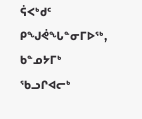ᕌᐸᒃᑯᑦ ᑭᖑᕚᖓᓐᓂᒥᐅᖅ, ᑲᓐᓄᔭᒥᒃ ᖃᓗᒋᐊᓕᒃ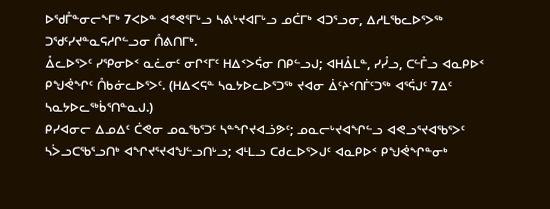ᐅᖁᒤᓐᓂᓕᖕᒥᒃ 7ᐸᐅᓐ ᐊᕝᕙᕐᒥᒡᓗ ᓴᕕᒡᔪᐊᒥᒡᓗ ᓄᑖᒥᒃ ᐊᑐᕐᓗᓂ, ᐃᓱᒪᖃᓚᐅᕐᐳᖅ ᑐᖁᑦᓯᔪᓐᓇᕋᓱᒋᓪᓗᓂ ᑍᕕᑎᒥᒃ.
ᐂᓚᐅᕐᐳᑦ ᓯᕿᓂᐅᑉ ᓇᓛᓂᑦ ᓂᒋᑉᒥᑦ ᕼᐃᑉᐳᕌᓂ ᑎᑭᓪᓗᒍ; ᐊᕼᐂᒪᓐ, ᓯᓮᓗ, ᑕᓪᒤᓗ ᐊᓇᑭᐅᑉ ᑭᖑᕚᖏᑦ ᑍᑲᓃᓚᐅᕐᐳᑦ. (ᕼᐃᐸᕋᓐ ᓴᓇᔭᐅᓚᐅᕐᑐᖅ ᔪᐊᓂ ᐄᑦᔨᑉᑎᒦᑦᑐᖅ ᐊᕐᕌᒍᑦ 7ᐃᑦ ᓴᓇᔭᐅᓚᖅᑳᕐᑎᓐᓇᒍ.)
ᑭᓯᐊᓂᓕ ᐃᓄᐃᑦ ᑖᕙᓂ ᓄᓇᖃᕐᑐᑦ ᓴᓐᖏᔪᐊᓘᕗᑦ; ᓄᓇᓕᒡᔪᐊᖏᓪᓗ ᐊᕙᓗᕐᔪᐊᖃᕐᐳᑦ ᓴᐴᓗᑕᖃᕐᓗᑎᒃ ᐊᖏᔪᕐᔪᐊᖑᓪᓗᑎᒡᓗ; ᐊᒻᒪᓗ ᑕᑯᓚᐅᕐᐳᒍᑦ ᐊᓇᑭᐅᑉ ᑭᖑᕚᖏᓐᓂᒃ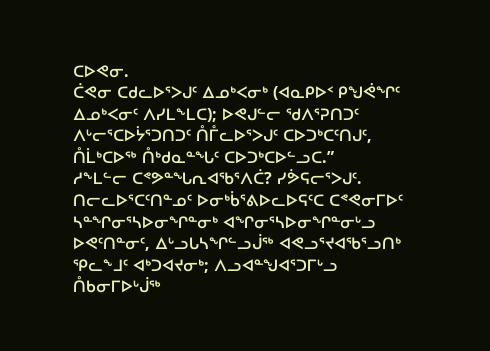ᑕᐅᕙᓂ.
ᑖᕙᓂ ᑕᑯᓚᐅᕐᐳᒍᑦ ᐃᓄᒃᐸᓂᒃ (ᐊᓇᑭᐅᑉ ᑭᖑᕚᖏᑦ ᐃᓄᒃᐸᓂᑦ ᐱᓯᒪᖕᒪᑕ); ᐅᕙᒍᓪᓕ ᖁᐱᕐᕈᑎᑐᑦ ᐱᒡᓕᕐᑕᐅᔮᕐᑐᑎᑐᑦ ᑍᒤᓚᐅᕐᐳᒍᑦ ᑕᐅᑐᒃᑕᑦᑎᒍᑦ, ᑍᒫᒃᑕᐅᖅ ᑍᒃᑯᓇᓐᖓᑦ ᑕᐅᑐᒃᑕᐅᓪᓗᑕ.”
ᓱᖕᒪᓪᓕ ᑕᕝᕗᓐᖓᕆᐊᖃᕐᐱᑖ? ᓯᕘᕋᓕᕐᐳᒍᑦ. ᑎᓕᓚᐅᕐᑕᑦᑎᓐᓄᑦ ᐅᓂᒃᑳᕐᕕᐅᓚᐅᕋᑦᑕ ᑕᕝᕙᓂᒥᐅᑦ ᓴᓐᖏᓂᕐᓴᐅᓂᖏᓐᓂᒃ ᐊᖏᓂᕐᓴᐅᓂᖏᓐᓂᒡᓗ ᐅᕙᑦᑎᓐᓂᑦ, ᐃᒡᓗᒐᓴᖏᓪᓗᒎᖅ ᐊᕙᓗᕐᔪᐊᖃᕐᓗᑎᒃ ᕿᓚᖕᒧᑦ ᐊᒃᑐᐊᔪᓂᒃ; ᐱᓗᐊᓐᖑᐊᕐᑐᒥᒡᓗ ᑍᑲᓂᒥᐅᒡᒎᖅ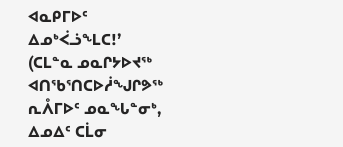ᐊᓇᑭᒥᐅᑦ ᐃᓄᒃᐹᓘᖕᒪᑕ!’
(ᑕᒪᓐᓇ ᓄᓇᒋᔭᐅᔪᖅ ᐊᑎᖃᕐᑎᑕᐅᓲᖑᒋᕗᖅ ᕆᐰᒥᐅᑦ ᓄᓇᖓᓐᓂᒃ, ᐃᓄᐃᑦ ᑕᒫᓂ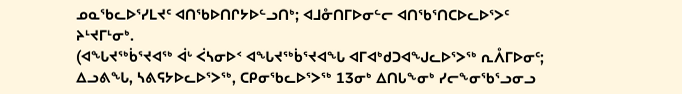ᓄᓇᖃᓚᐅᕐᓯᒪᔪᑦ ᐊᑎᖃᐅᑎᒋᔭᐅᓪᓗᑎᒃ; ᐊᒧᓁᑎᒥᐅᓂᓪᓕ ᐊᑎᖃᕐᑎᑕᐅᓚᐅᕐᐳᑦ ᔨᒻᔪᒥᒻᓂᒃ.
(ᐊᖓᔪᖅᑳᕐᔪᐊᖅ ᐋᒡ ᐹᓴᓂᐅᑉ ᐊᖓᔪᖅᑳᕐᔪᐊᖓ ᐊᒥᐊᒃᑯᑐᐊᖑᓚᐅᕐᐳᖅ ᕆᐰᒥᐅᓂᑦ; ᐃᓗᕕᖓ, ᓴᕕᕋᔭᐅᓚᐅᕐᐳᖅ, ᑕᑭᓂᖃᓚᐅᕐᐳᖅ 13ᓂᒃ ᐃᑎᒐᖕᓂᒃ ᓯᓕᖕᓂᖃᕐᓗᓂᓗ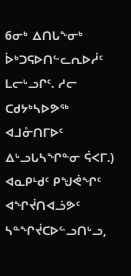6ᓂᒃ ᐃᑎᒐᖕᓂᒃ ᐆᒃᑐᕋᐅᑎᓪᓚᕆᐅᓲᑦ ᒪᓕᒡᓗᒋᑦ. ᓱᓕ ᑕᑯᔭᒃᓴᐅᕗᖅ ᐊᒧᓁᑎᒥᐅᑦ ᐃᒡᓗᒐᓴᖏᓐᓂ ᕌᐸᒥ.)
ᐊᓇᑭᒻᑯᑦ ᑭᖑᕚᖏᑦ ᐊᖏᔫᑎᐊᓘᕗᑦ ᓴᓐᖏᔫᑕᐅᓪᓗᑎᒡᓗ,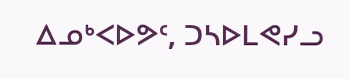ᐃᓄᒃᐸᐅᕗᑦ, ᑐᓴᐅᒪᕙᓯᓗ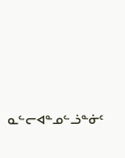ᓇᓪᓕᐊᓐᓄᓪᓘᓐᓃᑦ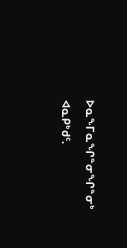ᐅᓇᖕᒥᓇᖏᓐᓂᖏᓐᓂᒃ ᐊᓇᑭᒃᑯᑦ.